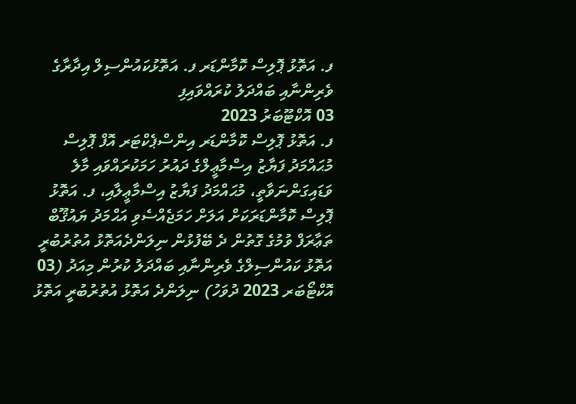ފ. އަތޮޅު ޕޮލިސް ކޮމާންޑަރ ފ. އަތޮޅުކައުންސިލް އިދާރާގެ ވެރިންނާއި ބައްދަލު ކުރައްވައިފި
03 އޮކްޓޫބަރު 2023
ފ. އަތޮޅު ޕޮލިސް ކޮމާންޑަރ އިންސްޕެކްޓަރ އޮފް ޕޮލިސް މުޙައްމަދު ފަޔާޒު އިސްމާޢީލްގެ ދައުރު ހަމަކުރައްވައި މާލެ ވަޑައިގަންނަވާތީ، މުޙައްމަދު ފަޔާޒު އިސްމާޢީލާއި، ފ. އަތޮޅު ޕޮލިސް ކޮމާންޑަރަކަށް އަލަށް ހަމަޖެއްސެވި އަޙްމަދު ޔައުޤޫބް ތަޢާރަފް ވުމުގެ ގޮތުން ދެ ބޭފުޅުން ނިލަންދެއަތޮޅު އުތުރުބުރީ އަތޮޅު ކައުންސިލްގެ ވެރިންނާއި ބައްދަލު ކުރުން މިއަދު (03 އޮކްޓޯބަރ 2023 ދުވަހު) ނިލަންދެ އަތޮޅު އުތުރުބުރީ އަތޮޅު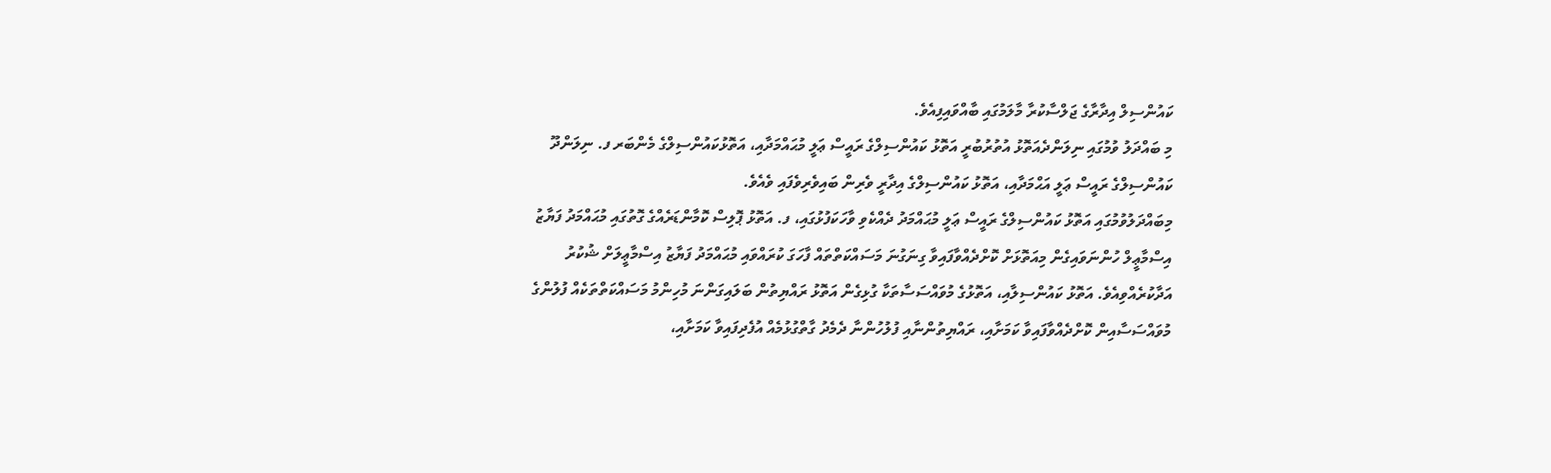ކައުންސިލް އިދާރާގެ ޖަލްސާކުރާ މާލަމުގައި ބާއްވައިފިއެވެ.
މި ބައްދަލު ވުމުގައި ނިލަންދެއަތޮޅު އުތުރުބުރީ އަތޮޅު ކައުންސިލްގެ ރައީސް ޢަލީ މުޙައްމަދާއި، އަތޮޅުކައުންސިލްގެ މެންބަރ ފ. ނިލަންދޫ ކައުންސިލްގެ ރައީސް ޢަލީ އަޙްމަދާއި، އަތޮޅު ކައުންސިލްގެ އިދާރީ ވެރިން ބައިވެރިވެފައި ވެއެވެ.
މިބައްދަލުވުމުގައި އަތޮޅު ކައުންސިލްގެ ރައީސް ޢަލީ މުޙައްމަދު ދެއްކެވި ވާހަކަފުޅުގައި، ފ. އަތޮޅު ޕޮލިސް ކޮމާންޑަރެއްގެ ގޮތުގައި މުޙައްމަދު ފަޔާޒު އިސްމާޢީލް ހުންނަވައިގެން މިއަތޮޅަށް ކޮށްދެއްވާފައިވާ ގިނަގުނަ މަސައްކަތްތައް ފާހަގަ ކުރައްވައި މުޙައްމަދު ފަޔާޒު އިސްމާޢީލަށް ޝުކުރު އަދާކުރެއްވިއެވެ. އަތޮޅު ކައުންސިލާއި، އަތޮޅުގެ މުވައްސަސާތަކާ ގުޅިގެން އަތޮޅު ރައްޔިތުން ބަލައިގަންނަ މުހިންމު މަސައްކަތްތަކެއް ފުލުންގެ މުވައްސަސާއިން ކޮށްދެއްވާފައިވާ ކަމަށާއި، ރައްޔިތުންނާއި ފުލުހުންނާ ދެމެދު ގާތްގުޅުމެއް އުފެދިފައިވާ ކަމަށާއި،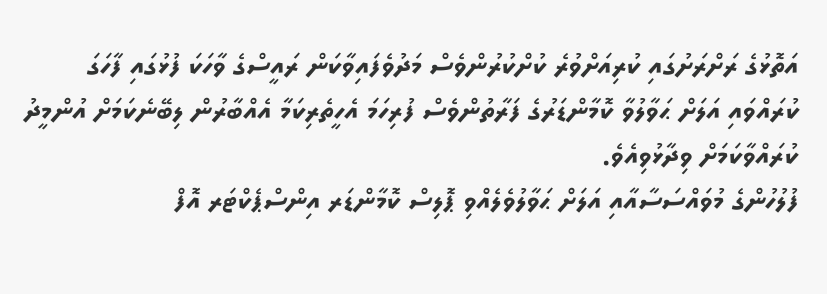އަތޮޅުގެ ރަށްރަށުގައި ކުރިއަށްވުރެ ކުށްކުރުންވެސް މަދުވެފައިވާކަން ރައީސްގެ ވާހަކަ ފުޅުގައި ފާހަގަ ކުރައްވައި އަލަށް ޙަވާލުވާ ކޮމާންޑަރުގެ ފަރާތުންވެސް ފުރިހަމަ އެހީތެރިކަމާ އެއްބާރުން ލިބޭނެކަމަށް އުންމީދު ކުރައްވާކަމަށް ވިދާޅުވިއެވެ.
ފުލުހުންގެ މުވައްސަސާއާއި އަލަށް ޙަވާލުވެލެއްވި ޕޮލިސް ކޮމާންޑަރ އިންސްޕެކްޓަރ އޮފް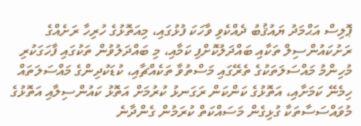ޕޮލިސް އަޙްމަދު ޔައުޤުބު ދެއްކެވި ވާހަކަ ފުޅުގައި، މިއަތޮޅުގެ ހުރިހާ ރަށެއްގެ ރަށުކައުންސިލް ތަކާއި ބައްދަލުކޮށްފި ކަމާއި، މި ބައްދަލުވުން ތަކުގައި ފާހަގަކުރި މުހިންމު މައްސަލަތަކުގެ ތެރޭގައި މަސްތުވާ ތަކެއްޗާއި، ކުޑަކުދިންގެ މައްސަލަތައް ހިމެނޭ ކަމަށާއި، އަތޮޅުގެ ކަންކަން ރަގަނޅު ކުރުމަށް އަތޮޅު ކައުންސިލާއި އަތޮޅުގެ މުވައްސަސާތަކާ ގުޅިގެން މަސައްކަތް ކުރަމުން ގެންދާނެ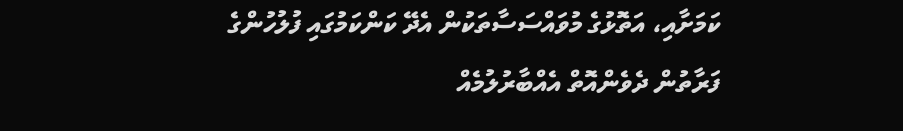ކަމަށާއި، އަތޮޅުގެ މުވައްސަސާތަކުން އެދޭ ކަންކަމުގައި ފުލުހުންގެ ފަރާތުން ދެވެންއޮތް އެއްބާރުލުމެއް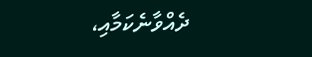ދެއްވާނެކަމާއި،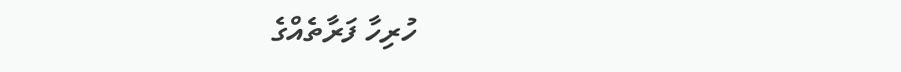ހުރިހާ ފަރާތެއްގެ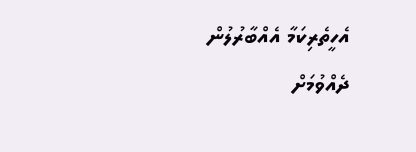އެހީތެރިކަމާ އެއްބާރުލުން ދެއްވުމަށް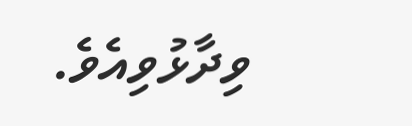ވިދާޅުވިއެވެ.